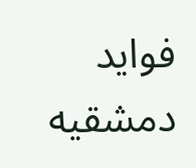فوايد دمشقيه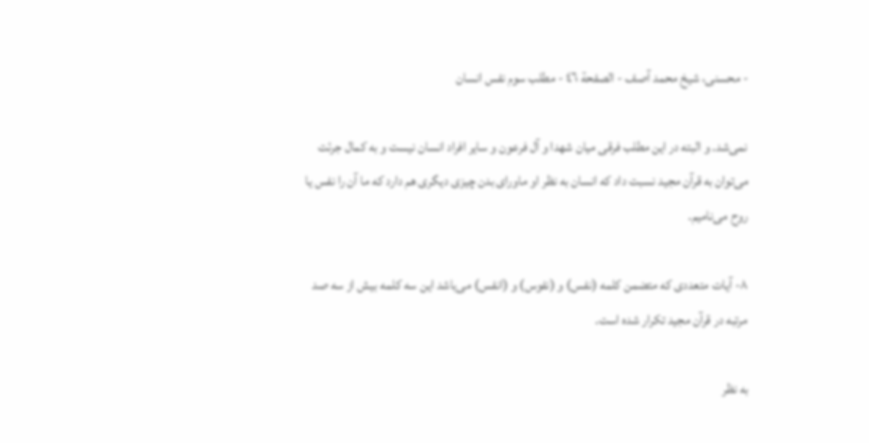- محسنى، شيخ محمد آصف - الصفحة ٤٦ - مطلب سوم نفس انسان

نمى‌شد. و البته در اين مطلب فرقى ميان شهدا و آل فرعون و ساير افراد انسان نيست و به كمال جرئت مى‌توان به قرآن مجيد نسبت داد كه انسان به نظر او ماوراى بدن چيزى ديگرى هم دارد كه ما آن را نفس يا روح مى‌ناميم.

٨- آيات متعددى كه متضمن كلمه (نفس) و (نفوس) و (انفس) مى‌باشد اين سه كلمه بيش از سه صد مرتبه در قرآن مجيد تكرار شده است.

به نظر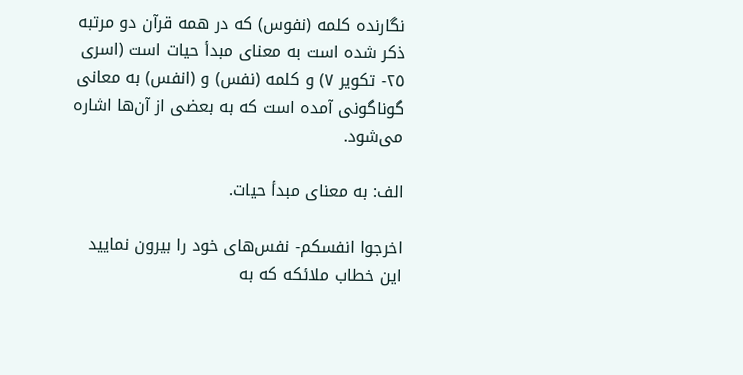نگارنده كلمه (نفوس) كه در همه قرآن دو مرتبه ذكر شده است به معناى مبدأ حيات است (اسرى ٢٥- تكوير ٧) و كلمه (نفس) و (انفس) به معانى گوناگونى آمده است كه به بعضى از آن‌ها اشاره مى‌شود.

الف: به معناى مبدأ حيات.

اخرجوا انفسكم- نفس‌هاى خود را بيرون نماييد اين خطاب ملائكه كه به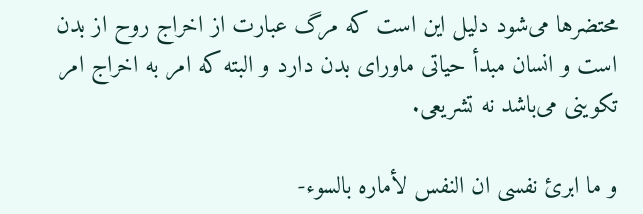محتضرها مى‌شود دليل اين است كه مرگ عبارت از اخراج روح از بدن است و انسان مبدأ حياتى ماوراى بدن دارد و البته كه امر به اخراج امر تكوينى مى‌باشد نه تشريعى.

و ما ابرئ نفسى ان النفس لأماره بالسوء-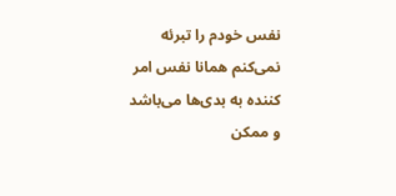نفس خودم را تبرئه نمى‌كنم همانا نفس امر كننده به بدى‌ها مى‌باشد و ممكن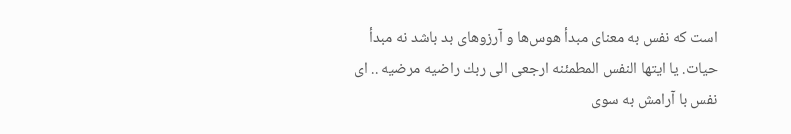است كه نفس به معناى مبدأ هوس‌ها و آرزوهاى بد باشد نه مبدأ حيات. يا ايتها النفس المطمئنه ارجعى الى ربك راضيه مرضيه .. اى نفس با آرامش به سوى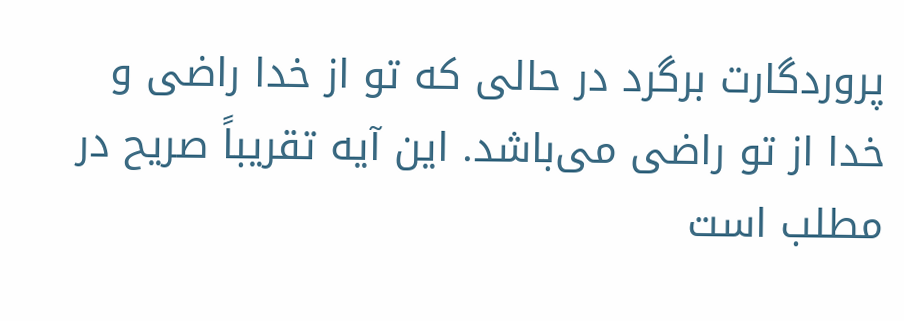پروردگارت برگرد در حالى كه تو از خدا راضى و خدا از تو راضى مى‌باشد. اين آيه تقريباً صريح در مطلب است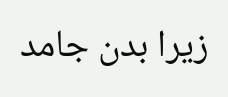زيرا بدن جامد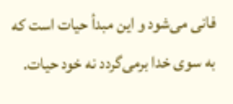فانى مى‌شود و اين مبدأ حيات است كه به سوى خدا برمى‌گردد نه خود حيات.